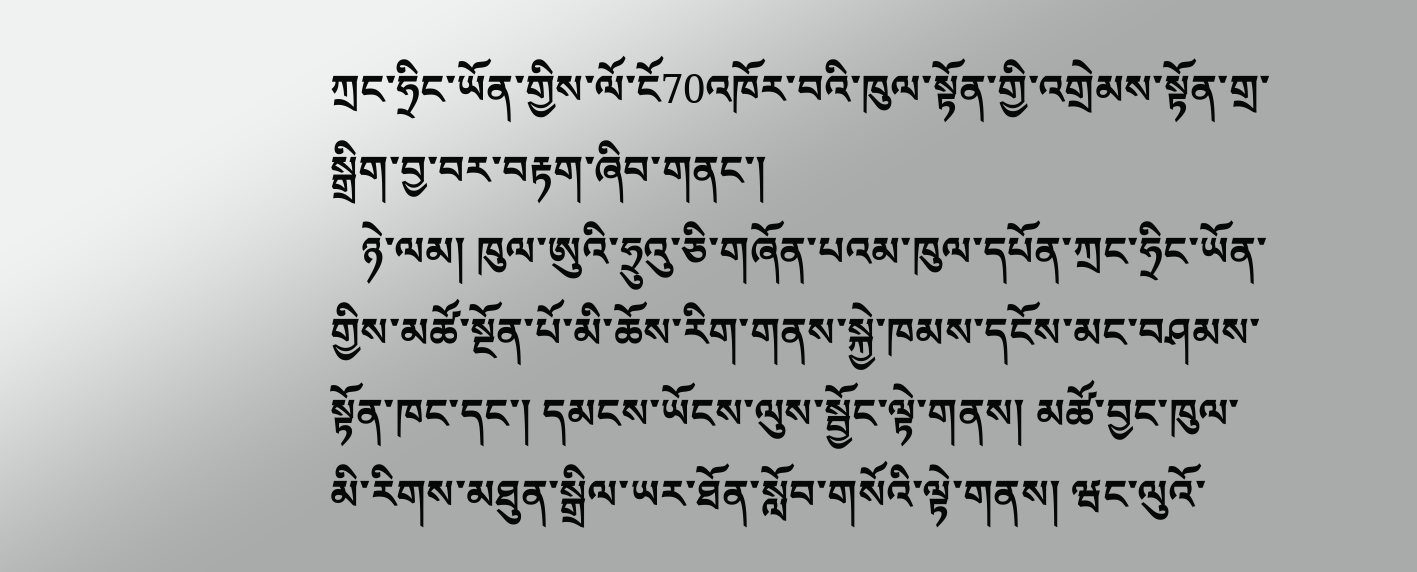ཀྲང་ཧྲིང་ཡོན་གྱིས་ལོ་ངོ70འཁོར་བའི་ཁུལ་སྟོན་གྱི་འགྲེམས་སྟོན་གྲ་སྒྲིག་བྱ་བར་བརྟག་ཞིབ་གནང་།
   ཉེ་ལམ། ཁུལ་ཨུའི་ཧྲུའུ་ཅི་གཞོན་པའམ་ཁུལ་དཔོན་ཀྲང་ཧྲིང་ཡོན་གྱིས་མཚོ་སྔོན་པོ་མི་ཆོས་རིག་གནས་སྐྱེ་ཁམས་དངོས་མང་བཤམས་སྟོན་ཁང་དང་། དམངས་ཡོངས་ལུས་སྦྱོང་ལྟེ་གནས། མཚོ་བྱང་ཁུལ་མི་རིགས་མཐུན་སྒྲིལ་ཡར་ཐོན་སློབ་གསོའི་ལྟེ་གནས། ཝང་ལུའོ་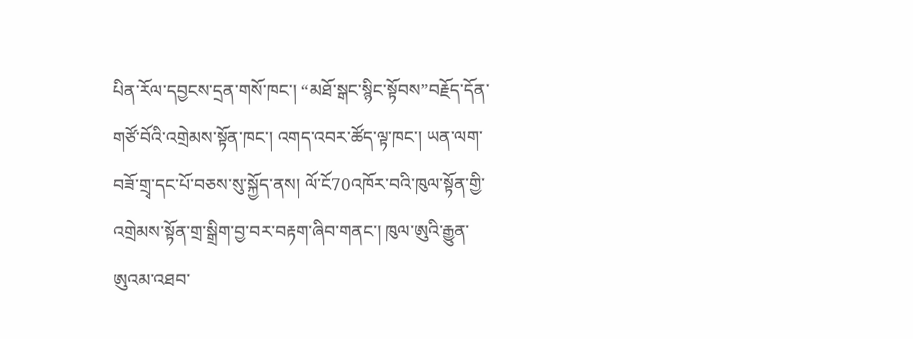པིན་རོལ་དབྱངས་དྲན་གསོ་ཁང་། “མཐོ་སྒང་སྙིང་སྟོབས”བརྗོད་དོན་གཙོ་བོའི་འགྲེམས་སྟོན་ཁང་། འགད་འབར་ཚོད་ལྟ་ཁང་། ཡན་ལག་བཟོ་གྲྭ་དང་པོ་བཅས་སུ་སྐྱོད་ནས། ལོ་ངོ70འཁོར་བའི་ཁུལ་སྟོན་གྱི་འགྲེམས་སྟོན་གྲ་སྒྲིག་བྱ་བར་བརྟག་ཞིབ་གནང་། ཁུལ་ཨུའི་རྒྱུན་ཨུའམ་འཐབ་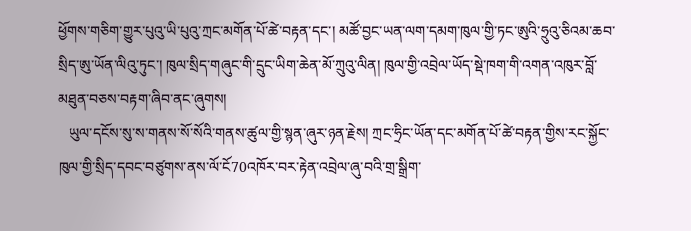ཕྱོགས་གཅིག་གྱུར་པུའུ་ཡི་པུའུ་ཀྲང་མགོན་པོ་ཚེ་བརྟན་དང་། མཚོ་བྱང་ཡན་ལག་དམག་ཁུལ་གྱི་ཏང་ཨུའི་ཧྲུའུ་ཅིའམ་ཆབ་སྲིད་ཨུ་ཡོན་ལིའུ་ཏུང་། ཁུལ་སྲིད་གཞུང་གི་དྲུང་ཡིག་ཆེན་མོ་ཀྲུའུ་ལིན། ཁུལ་གྱི་འབྲེལ་ཡོད་སྡེ་ཁག་གི་འགན་འཁུར་བློ་མཐུན་བཅས་བརྟག་ཞིབ་ནང་ཞུགས།
   ཡུལ་དངོས་སུ་ས་གནས་སོ་སོའི་གནས་ཚུལ་གྱི་སྙན་ཞུར་ཉན་རྗེས། ཀྲང་ཧྲིང་ཡོན་དང་མགོན་པོ་ཚེ་བརྟན་གྱིས་རང་སྐྱོང་ཁུལ་གྱི་སྲིད་དབང་བཙུགས་ནས་ལོ་ངོ70འཁོར་བར་རྟེན་འབྲེལ་ཞུ་བའི་གྲ་སྒྲིག་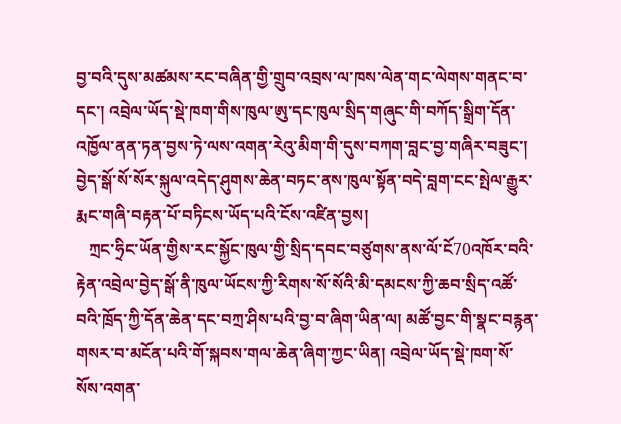བྱ་བའི་དུས་མཚམས་རང་བཞིན་གྱི་གྲུབ་འབྲས་ལ་ཁས་ལེན་གང་ལེགས་གནང་བ་དང་། འབྲེལ་ཡོད་སྡེ་ཁག་གིས་ཁུལ་ཨུ་དང་ཁུལ་སྲིད་གཞུང་གི་བཀོད་སྒྲིག་དོན་འཁྱོལ་ནན་ཏན་བྱས་ཏེ་ལས་འགན་རེའུ་མིག་གི་དུས་བཀག་བླང་བྱ་གཞིར་བཟུང་། བྱེད་སྒོ་སོ་སོར་སྐུལ་འདེད་ཤུགས་ཆེན་བཏང་ནས་ཁུལ་སྟོན་བདེ་བླག་ངང་སྤེལ་རྒྱུར་རྨང་གཞི་བརྟན་པོ་བཏིངས་ཡོད་པའི་ངོས་འཛིན་བྱས།
   ཀྲང་ཧྲིང་ཡོན་གྱིས་རང་སྐྱོང་ཁུལ་གྱི་སྲིད་དབང་བཙུགས་ནས་ལོ་ངོ70འཁོར་བའི་རྟེན་འབྲེལ་བྱེད་སྒོ་ནི་ཁུལ་ཡོངས་ཀྱི་རིགས་སོ་སོའི་མི་དམངས་ཀྱི་ཆབ་སྲིད་འཚོ་བའི་ཁྲོད་ཀྱི་དོན་ཆེན་དང་བཀྲ་ཤིས་པའི་བྱ་བ་ཞིག་ཡིན་ལ། མཚོ་བྱང་གི་སྣང་བརྙན་གསར་བ་མངོན་པའི་གོ་སྐབས་གལ་ཆེན་ཞིག་ཀྱང་ཡིན། འབྲེལ་ཡོད་སྡེ་ཁག་སོ་སོས་འགན་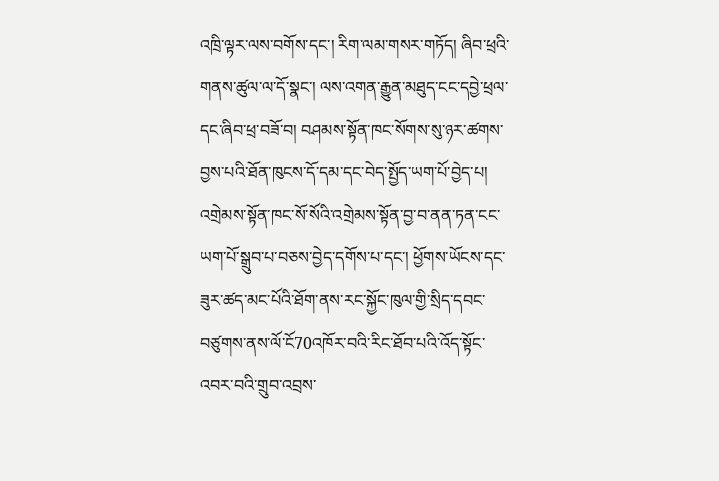འཁྲི་ལྟར་ལས་བགོས་དང་། རིག་ལམ་གསར་གཏོད། ཞིབ་ཕྲའི་གནས་ཚུལ་ལ་དོ་སྣང་། ལས་འགན་རྒྱུན་མཐུད་ངང་དབྱེ་ཕྲལ་དང་ཞིབ་ཕྲ་བཟོ་བ། བཤམས་སྟོན་ཁང་སོགས་སུ་ཉར་ཚགས་བྱས་པའི་ཐོན་ཁུངས་དོ་དམ་དང་བེད་སྤྱོད་ཡག་པོ་བྱེད་པ། འགྲེམས་སྟོན་ཁང་སོ་སོའི་འགྲེམས་སྟོན་བྱ་བ་ནན་ཏན་ངང་ཡག་པོ་སྒྲུབ་པ་བཅས་བྱེད་དགོས་པ་དང་། ཕྱོགས་ཡོངས་དང་ཟུར་ཚད་མང་པོའི་ཐོག་ནས་རང་སྐྱོང་ཁུལ་གྱི་སྲིད་དབང་བཙུགས་ནས་ལོ་ངོ70འཁོར་བའི་རིང་ཐོབ་པའི་འོད་སྟོང་འབར་བའི་གྲུབ་འབྲས་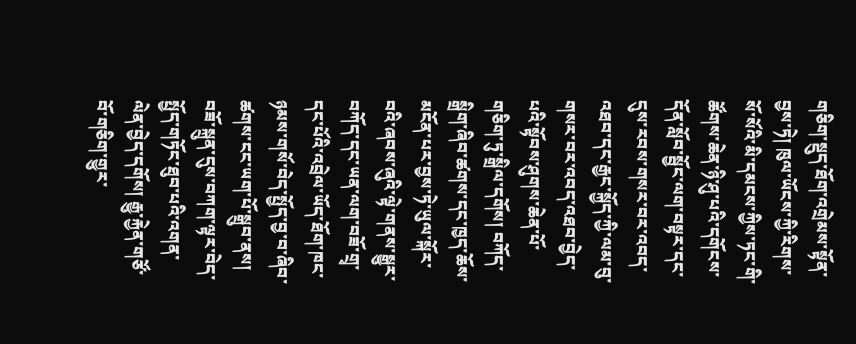གཅིག་སྡུད་ཐོག་འགྲེམས་སྟོན་བྱས་ཏེ། ཁུལ་ཡོངས་ཀྱི་རིགས་སོ་སོའི་མི་དམངས་ཀྱིས་ཏང་གི་ཚོགས་ཆེན་ཉི་ཤུ་པའི་དགོངས་དོན་སློབ་སྦྱོང་ལག་བསྟར་དང་དུས་རབས་གསར་བར་འབད་འཐབ་དང་རྒྱང་སྐྱོད་ཀྱི་ལམ་བུ་གསར་བར་འབད་འཐབ་བྱེད་པའི་སྟོབས་ཤུགས་ཆེན་པོ་གཅིག་ཏུ་སྒྲིལ་དགོས། བཀོད་སྒྲིག་ཞིབ་ཚགས་དང་ཁྱད་ཆོས་མངོན་པར་བྱས་ཏེ་ཡུལ་སྐོར་བའི་ཞབས་ཞུའི་ལྟེ་གནས་སྒྱུར་བཀོད་དང་ཡན་ལག་བཟོ་གྲྭ་དང་པོའི་འབྲེལ་ཡོད་ཐོག་ཁང་ཉམས་གསོ་བེད་སྤྱོད་བྱ་བ་ཞིབ་ཚགས་ངང་ཡག་པོ་སྒྲུབ་ནས། བཟོ་སྐྲུན་དུས་བཀག་ལྟར་བེད་སྤྱོད་གཏོང་ཐུབ་པའི་འགན་ལེན་བྱེད་དགོས། རྒྱུ་རྐྱེན་གཙོ་བོ་གཅིག་གྱུར་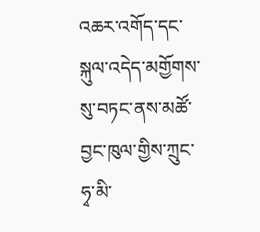འཆར་འགོད་དང་སྐུལ་འདེད་མགྱོགས་སུ་བཏང་ནས་མཚོ་བྱང་ཁུལ་གྱིས་ཀྲུང་ཧྭ་མི་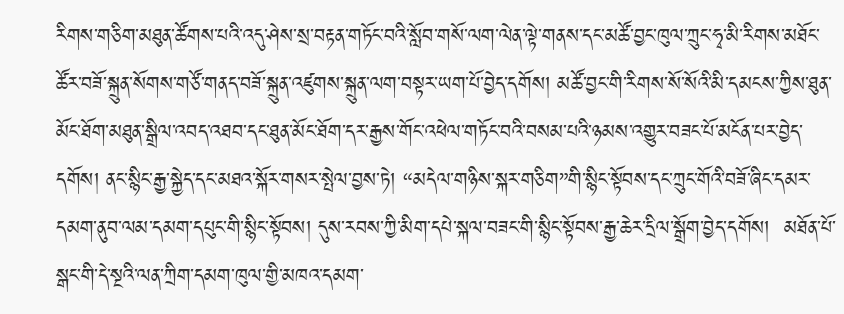རིགས་གཅིག་མཐུན་ཚོགས་པའི་འདུ་ཤེས་སྲ་བརྟན་གཏོང་བའི་སློབ་གསོ་ལག་ལེན་ལྟེ་གནས་དང་མཚོ་བྱང་ཁུལ་ཀྲུང་ཧྭ་མི་རིགས་མཐོང་ཚོར་བཟོ་སྐྲུན་སོགས་གཙོ་གནད་བཟོ་སྐྲུན་འཛུགས་སྐྲུན་ལག་བསྟར་ཡག་པོ་བྱེད་དགོས། མཚོ་བྱང་གི་རིགས་སོ་སོའི་མི་དམངས་ཀྱིས་ཐུན་མོང་ཐོག་མཐུན་སྒྲིལ་འབད་འཐབ་དང་ཐུན་མོང་ཐོག་དར་རྒྱས་གོང་འཕེལ་གཏོང་བའི་བསམ་པའི་ཉམས་འགྱུར་བཟང་པོ་མངོན་པར་བྱེད་དགོས། ནང་སྙིང་རྒྱ་སྐྱེད་དང་མཐའ་སྐོར་གསར་སྤེལ་བྱས་ཏེ། “མདེལ་གཉིས་སྐར་གཅིག”གི་སྙིང་སྟོབས་དང་ཀྲུང་གོའི་བཟོ་ཞིང་དམར་དམག་ནུབ་ལམ་དམག་དཔུང་གི་སྙིང་སྟོབས། དུས་རབས་ཀྱི་མིག་དཔེ་སྐལ་བཟང་གི་སྙིང་སྟོབས་རྒྱ་ཆེར་དྲིལ་སྒྲོག་བྱེད་དགོས།  མཐོན་པོ་སྒང་གི་དེ་སྔའི་ལན་ཀྲིག་དམག་ཁུལ་གྱི་མཁའ་དམག་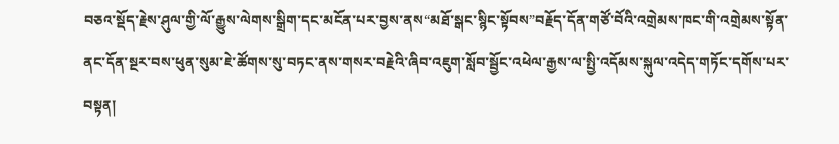བཅའ་སྡོད་རྗེས་ཤུལ་གྱི་ལོ་རྒྱུས་ལེགས་སྒྲིག་དང་མངོན་པར་བྱས་ནས“མཐོ་སྒང་སྙིང་སྟོབས”བརྗོད་དོན་གཙོ་བོའི་འགྲེམས་ཁང་གི་འགྲེམས་སྟོན་ནང་དོན་སྔར་བས་ཕུན་སུམ་ཇེ་ཚོགས་སུ་བཏང་ནས་གསར་བརྗེའི་ཞིབ་འཇུག་སློབ་སྦྱོང་འཕེལ་རྒྱས་ལ་སྤྱི་འདོམས་སྐུལ་འདེད་གཏོང་དགོས་པར་བསྟན།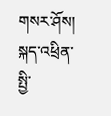གསར་ཤོས།
སྐད་འཕྲིན་སྤྱི་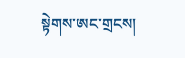སྟེགས་ཨང་གྲངས།